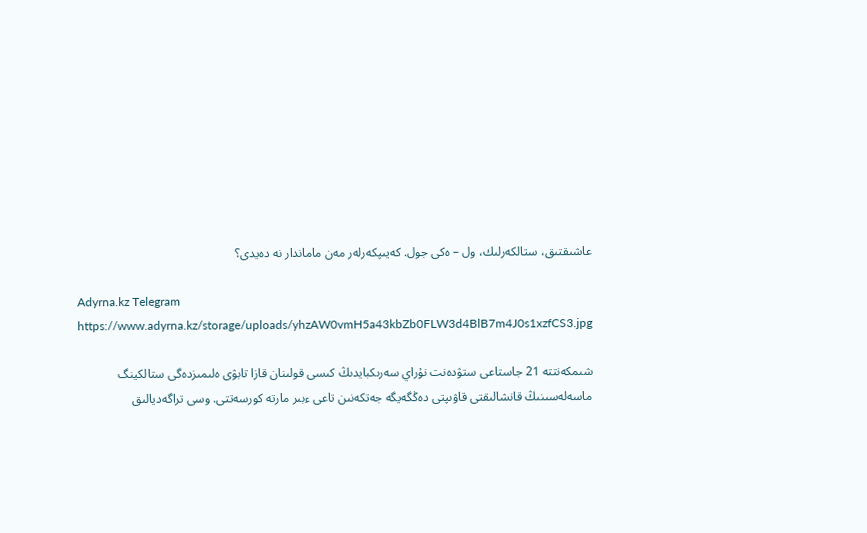عاشىقتىق، ستالكەرلىك، ول – ەكى جول. كەيىپكەرلەر مەن ماماندار نە دەيدى؟

Adyrna.kz Telegram
https://www.adyrna.kz/storage/uploads/yhzAW0vmH5a43kbZb0FLW3d4BlB7m4J0s1xzfCS3.jpg

شىمكەنتتە 21 جاستاعى ستۋدەنت نۇراي سەرىكبايدىڭ كىسى قولىنان قازا تابۋى ەلىمىزدەگى ستالكينگ ماسەلەسىنىڭ قانشالىقتى قاۋىپتى دەڭگەيگە جەتكەنىن تاعى ءبىر مارتە كورسەتتى. وسى تراگەديالىق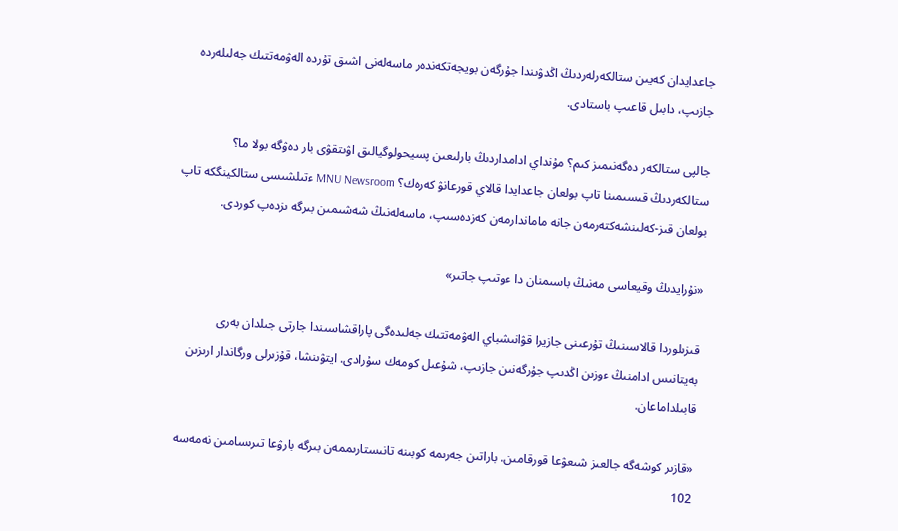جاعدايدان كەيىن ستالكەرلەردىڭ اڭدۋىندا جۇرگەن بويجەتكەندەر ماسەلەنى اشىق تۇردە الەۋمەتتىك جەلىلەردە جازىپ، دابىل قاعىپ باستادى.

جالپى ستالكەر دەگەنىمىز كىم؟ مۇنداي ادامداردىڭ بارلىعىن پسيحولوگيالىق اۋىتقۋى بار دەۋگە بولا ما؟ ستالكەردىڭ قىسىمىنا تاپ بولعان جاعدايدا قالاي قورعانۋ كەرەك؟ MNU Newsroom ءتىلشىسى ستالكينگكە تاپ بولعان قىز-كەلىنشەكتەرمەن جانە ماماندارمەن كەزدەسىپ، ماسەلەنىڭ شەشىمىن بىرگە ىزدەپ كوردى.

«نۇرايدىڭ وقيعاسى مەنىڭ باسىمنان دا ءوتىپ جاتىر»

قىزىلوردا قالاسىنىڭ تۇرعىنى جازيرا قۋانىشباي الەۋمەتتىك جەلىدەگى پاراقشاسىندا جارتى جىلدان بەرى بەيتانىس ادامنىڭ ءوزىن اڭدىپ جۇرگەنىن جازىپ، شۇعىل كومەك سۇرادى. ايتۋىنشا، قۇزىرلى ورگاندار ارىزىن قابىلداماعان.

«قازىر كوشەگە جالعىز شىعۋعا قورقامىن. باراتىن جەرىمە كوبىنە تانىستارىممەن بىرگە بارۋعا تىرىسامىن نەمەسە 102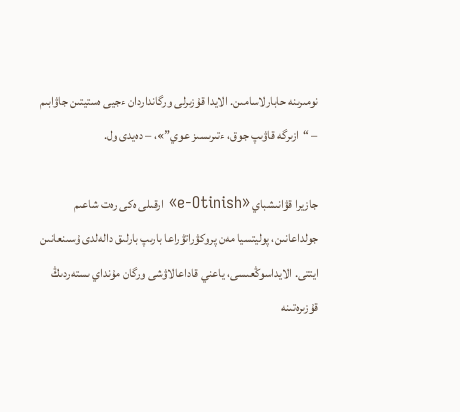نومىرىنە حابارلاسامىن. الايدا قۇزىرلى ورگانداردان ءجيى ەستيتىن جاۋابىم – “ازىرگە قاۋىپ جوق، ءتىرىسىز عوي”»، – دەيدى ول.

جازيرا قۋانىشباي «e-Otinish» ارقىلى ەكى رەت شاعىم جولداعانىن، پوليتسيا مەن پروكۋراتۋراعا بارىپ بارلىق دالەلدى ۇسىنعانىن ايتتى. الايداسوڭعىسى، ياعني قاداعالاۋشى ورگان مۇنداي ىستەردىڭ قۇزىرەتىنە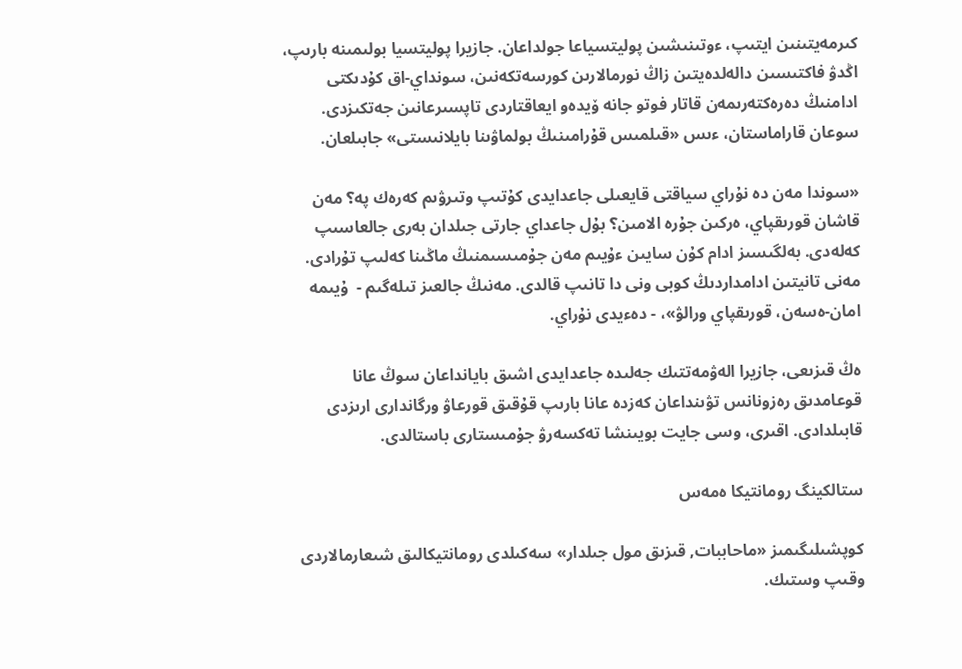كىرمەيتىنىن ايتىپ، ءوتىنىشىن پوليتسياعا جولداعان. جازيرا پوليتسيا بولىمىنە بارىپ، اڭدۋ فاكتىسىن دالەلدەيتىن زاڭ نورمالارىن كورسەتكەنىن، سونداي-اق كۇدىكتى ادامنىڭ دەرەكتەرىمەن قاتار فوتو جانە ۆيدەو ايعاقتاردى تاپسىرعانىن جەتكىزدى. سوعان قاراماستان، ءىس «قىلمىس قۇرامىنىڭ بولماۋىنا بايلانىستى» جابىلعان.

«سوندا مەن دە نۇراي سياقتى قايعىلى جاعدايدى كۇتىپ وتىرۋىم كەرەك پە؟ مەن قاشان قورىقپاي، ەركىن جۇرە الامىن؟ بۇل جاعداي جارتى جىلدان بەرى جالعاسىپ كەلەدى. بەلگىسىز ادام كۇن سايىن ءۇيىم مەن جۇمىسىمنىڭ ماڭىنا كەلىپ تۇرادى. مەنى تانيتىن ادامداردىڭ كوبى ونى دا تانىپ قالدى. مەنىڭ جالعىز تىلەگىم -  ۇيىمە امان-ەسەن، قورىقپاي ورالۋ»، - دەءيدى نۇراي.

ەڭ قىزىعى، جازيرا الەۋمەتتىك جەلىدە جاعدايدى اشىق بايانداعان سوڭ عانا قوعامدىق رەزونانس تۋىنداعان كەزدە عانا بارىپ قۇقىق قورعاۋ ورگاندارى ارىزدى قابىلدادى. اقىرى، وسى جايت بويىنشا تەكسەرۋ جۇمىستارى باستالدى.

ستالكينگ رومانتيكا ەمەس

كوپشىلىگىمىز «ماحاببات, قىزىق مول جىلدار» سەكىلدى رومانتيكالىق شىعارمالاردى وقىپ وستىك.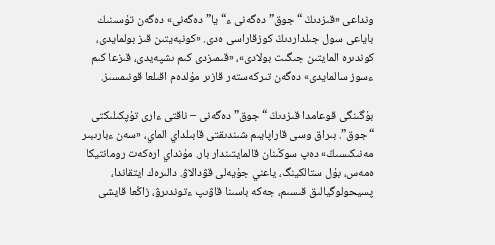ونداعى «قىزدىڭ “جوق” دەگەنى ء“يا” دەگەنى» دەگەن تۇسىنىك باياعى سول جىلداردىڭ كوزقاراسى ەدى. «كونبەيتىن قىز بولمايدى، كوندىرە المايتىن جىگىت بولادى»، «قىمىزدى كىم ىشپەيدى، قىزعا كىم ءسوز سالمايدى» دەگەن تىركەستەر قازىر مۇلدەم اقىلعا قونىمسىز.

بۇگىنگى قوعامدا قىزدىڭ “جوق” دەگەنى – ناقتى ءارى تۇپكىلىكتى “جوق”. بىراق وسى قاراپايىم شىندىقتى قابىلداي الماي، «سەن ءبارىبىر مەنىكىسىڭ» دەپ سوڭىنان قالمايتىندار بار. مۇنداي ارەكەت رومانتيكا ەمەس، بۇل ستالكينگ، ياعني جۇيەلى قۋدالاۋ. دالىرەك ايتقاندا، پسيحولوگيالىق قىسىم، جەكە باسىنا قاۋىپ ءتوندىرۋ، زاڭعا قايشى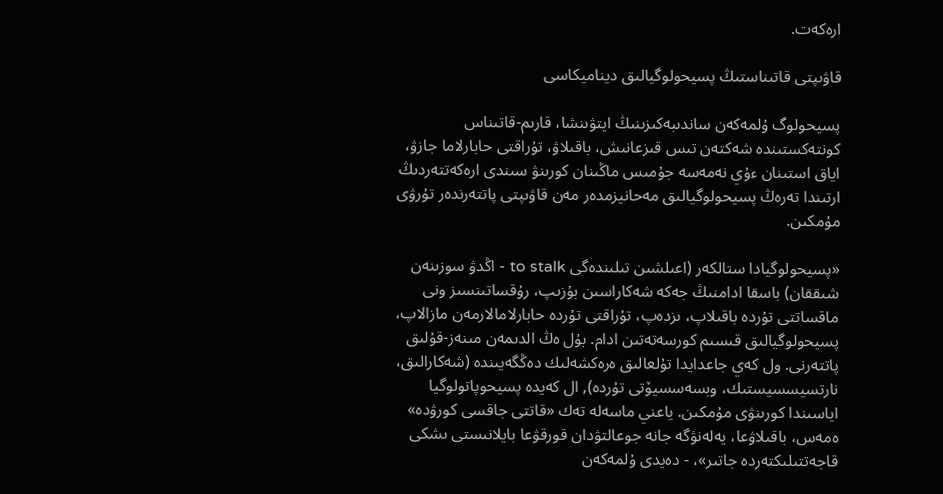ارەكەت.

قاۋىپتى قاتىناستىڭ پسيحولوگيالىق ديناميكاسى

پسيحولوگ ۇلمەكەن ساندىبەكىزىنىڭ ايتۋىنشا، قارىم-قاتىناس كونتەكستىندە شەكتەن تىس قىزعانىش، باقىلاۋ، تۇراقتى حابارلاما جازۋ، اياق استىنان ءۇي نەمەسە جۇمىس ماڭىنان كورىنۋ سىندى ارەكەتتەردىڭ  ارتىندا تەرەڭ پسيحولوگيالىق مەحانيزمدەر مەن قاۋىپتى پاتتەرندەر تۇرۋى مۇمكىن.

«پسيحولوگيادا ستالكەر (اعىلشىن تىلىندەگى to stalk - اڭدۋ سوزىنەن شىققان) باسقا ادامنىڭ جەكە شەكاراسىن بۇزىپ، رۇقساتىنسىز ونى ماقساتتى تۇردە باقىلاپ، ىزدەپ، تۇراقتى تۇردە حابارلامالارمەن مازالاپ، پسيحولوگيالىق قىسىم كورسەتەتىن ادام. بۇل ەڭ الدىمەن مىنەز-قۇلىق پاتتەرنى. ول كەي جاعدايدا تۇلعالىق ەرەكشەلىك دەڭگەيىندە (شەكارالىق، نارتسيسسيستىك، وبسەسسيۆتى تۇردە), ال كەيدە پسيحوپاتولوگيا اياسىندا كورىنۋى مۇمكىن. ياعني ماسەلە تەك «قاتتى جاقسى كورۋدە» ەمەس، باقىلاۋعا، يەلەنۋگە جانە جوعالتۋدان قورقۋعا بايلانىستى ىشكى قاجەتتىلىكتەردە جاتىر»، - دەيدى ۇلمەكەن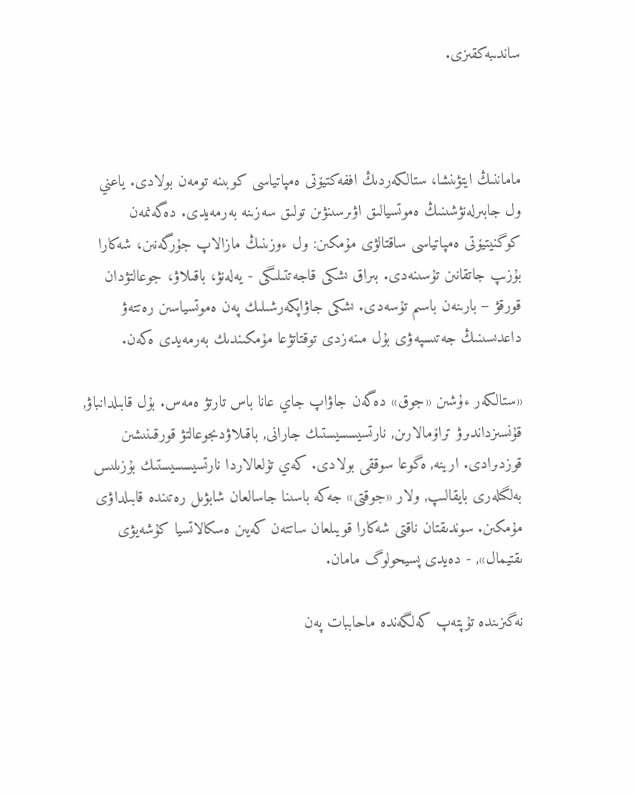ساندىبەكقىزى.



ماماننىڭ ايتۋىنشا، ستالكەردىڭ اففەكتيۆتى ەمپاتياسى كوبىنە تومەن بولادى. ياعني ول جابىرلەنۋشىنىڭ ەموتسيالىق اۋىرسىنۋىن تولىق سەزىنە بەرمەيدى. دەگەنمەن كوگنيتيۆتى ەمپاتياسى ساقتالۋى مۇمكىن: ول ءوزىنىڭ مازالاپ جۇرگەنىن، شەكارا بۇزىپ جاتقانىن تۇسىنەدى. بىراق ىشكى قاجەتتىلىگى - يەلەنۋ، باقىلاۋ، جوعالتۋدان قورقۋ – بارىنەن باسىم تۇسەدى. ىشكى جاۋاپكەرشىلىك پەن ەموتسياسىن رەتتەۋ داعدىسىنىڭ جەتىسپەۋى بۇل مىنەزدى توقتاتۋعا مۇمكىندىك بەرمەيدى ەكەن.

«ستالكەر ءۇشىن «جوق» دەگەن جاۋاپ جاي عانا باس تارتۋ ەمەس. بۇل قابىلدانباۋ, قۇنسىزداندىرۋ تراۆمالارىن, نارتسيسسيستىك جارانى, باقىلاۋدىجوعالتۋ قورقىنىشىن قوزدىرادى. ارينە, ەگوعا سوققى بولادى. كەي تۇلعالاردا نارتسيسسيستىك بۇزىلىس بەلگىلەرى بايقالىپ, ولار «جوقتى» جەكە باسىنا جاسالعان شابۋىل رەتىندە قابىلداۋى مۇمكىن. سوندىقتان ناقتى شەكارا قويىلعان ساتتەن كەيىن ەسكالاتسيا كۇشەيۋى ىقتيمال», - دەيدى پسيحولوگ مامان.

نەگىزىندە تۇپتەپ كەلگەندە ماحاببات پەن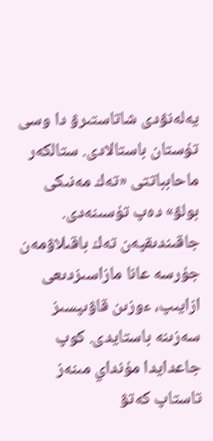يەلەنۋدى شاتاستىرۋ دا وسى تۇستان باستالادى. ستالكەر ماحابباتتى «تەك مەنىكى بولۋ» دەپ تۇسىنەدى. جاقىندىقپەن تەك باقىلاۋمەن  جۇرسە عانا مازاسىزدىعى ازايىپ، ءوزىن قاۋىپسىز سەزىنە باستايدى. كوپ جاعدايدا مۇنداي مىنەز تاستاپ كەتۋ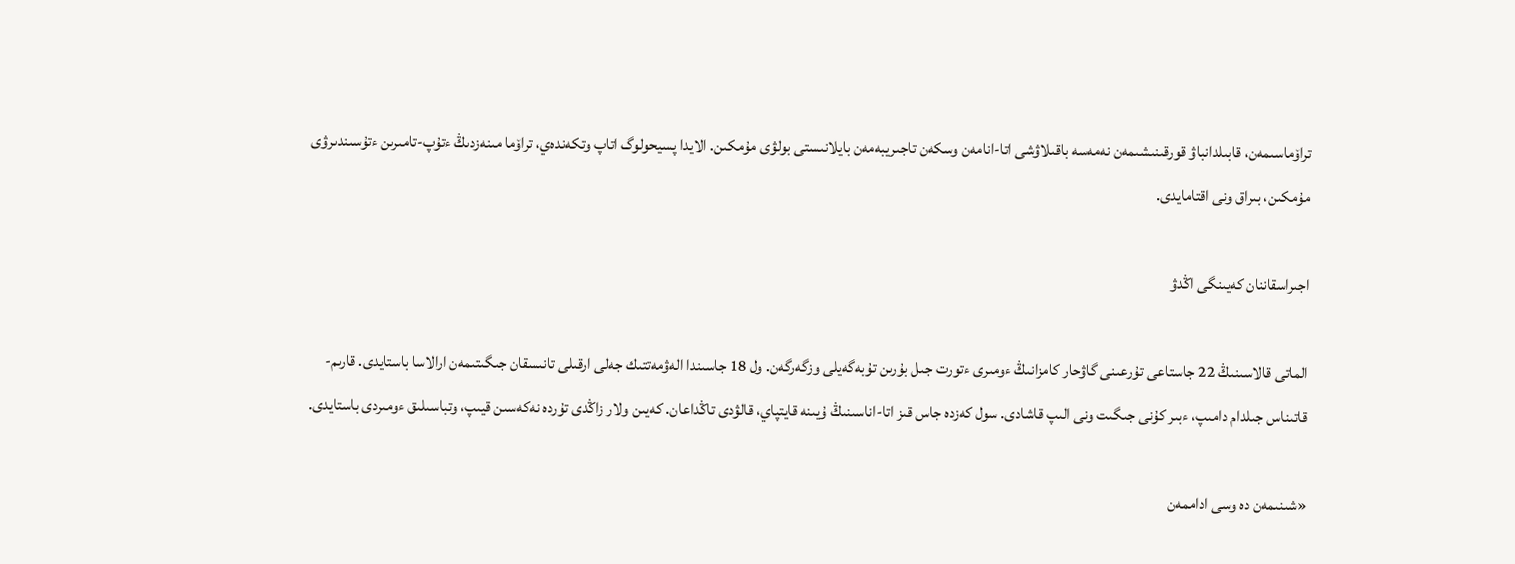تراۆماسىمەن، قابىلدانباۋ قورقىنىشىمەن نەمەسە باقىلاۋشى اتا-انامەن وسكەن تاجىريبەمەن بايلانىستى بولۋى مۇمكىن. الايدا پسيحولوگ اتاپ وتكەندەي، تراۆما مىنەزدىڭ ءتۇپ-تامىرىن ءتۇسىندىرۋى مۇمكىن، بىراق ونى اقتامايدى.

اجىراسقاننان كەيىنگى اڭدۋ

الماتى قالاسىنىڭ 22 جاستاعى تۇرعىنى گاۋحار كامزانىڭ ءومىرى ءتورت جىل بۇرىن تۇبەگەيلى وزگەرگەن. ول 18 جاسىندا الەۋمەتتىك جەلى ارقىلى تانىسقان جىگىتىمەن ارالاسا باستايدى. قارىم-قاتىناس جىلدام دامىپ، ءبىر كۇنى جىگىت ونى الىپ قاشادى. سول كەزدە جاس قىز اتا-اناسىنىڭ ۇيىنە قايتپاي، قالۋدى تاڭداعان. كەيىن ولار زاڭدى تۇردە نەكەسىن قيىپ، وتباسىلىق ءومىردى باستايدى.

«شىنىمەن دە وسى اداممەن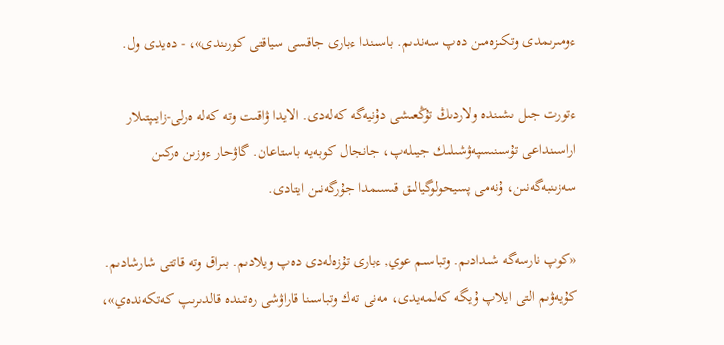ءومىرىمدى وتكىزەمىن دەپ سەندىم. باسىندا ءبارى جاقسى سياقتى كورىندى»، - دەيدى ول.

ءتورت جىل ىشىندە ولاردىڭ تۇڭعىشى دۇنيەگە كەلەدى. الايدا ۋاقىت وتە كەلە ەرلى-زايىپتىلار اراسىنداعى تۇسىنىسپەۋشىلىك جيىلەپ، جانجال كوبەيە باستاعان. گاۋحار ءوزىن ەركىن سەزىنبەگەنىن، ۇنەمى پسيحولوگيالىق قىسىمدا جۇرگەنىن ايتادى.

«كوپ نارسەگە شىدادىم. وتباسىم عوي, ءبارى تۇزەلەدى دەپ ويلادىم. بىراق وتە قاتتى شارشادىم. كۇيەۋىم التى ايلاپ ۇيگە كەلمەيدى، مەنى تەك وتباسىنا قاراۋشى رەتىندە قالدىرىپ كەتكەندەي»،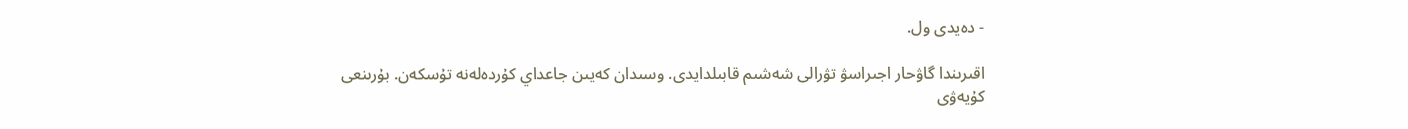- دەيدى ول.

اقىرىندا گاۋحار اجىراسۋ تۋرالى شەشىم قابىلدايدى. وسىدان كەيىن جاعداي كۇردەلەنە تۇسكەن. بۇرىنعى كۇيەۋى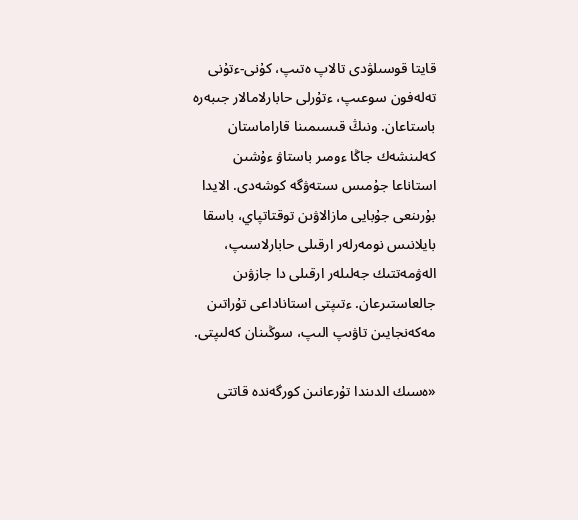قايتا قوسىلۋدى تالاپ ەتىپ، كۇنى-ءتۇنى تەلەفون سوعىپ، ءتۇرلى حابارلامالار جىبەرە باستاعان. ونىڭ قىسىمىنا قاراماستان كەلىنشەك جاڭا ءومىر باستاۋ ءۇشىن استاناعا جۇمىس ىستەۋگە كوشەدى. الايدا بۇرىنعى جۇبايى مازالاۋىن توقتاتپاي، باسقا بايلانىس نومەرلەر ارقىلى حابارلاسىپ، الەۋمەتتىك جەلىلەر ارقىلى دا جازۋىن جالعاستىرعان. ءتىپتى استاناداعى تۇراتىن مەكەنجايىن تاۋىپ الىپ، سوڭىنان كەلىپتى.

«ەسىك الدىندا تۇرعانىن كورگەندە قاتتى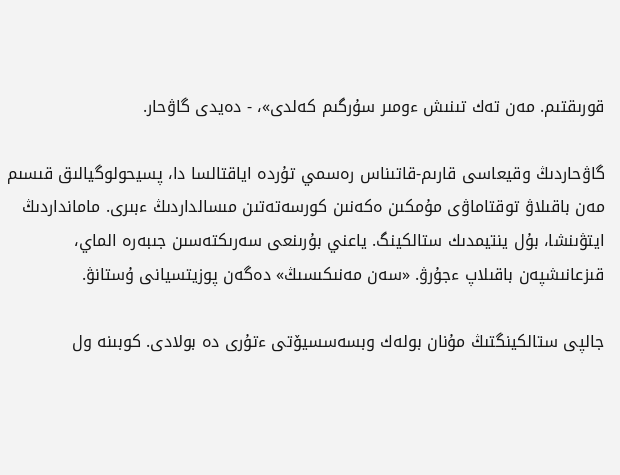قورىقتىم. مەن تەك تىنىش ءومىر سۇرگىم كەلدى»، - دەيدى گاۋحار.

گاۋحاردىڭ وقيعاسى قارىم-قاتىناس رەسمي تۇردە اياقتالسا دا، پسيحولوگيالىق قىسىم مەن باقىلاۋ توقتاماۋى مۇمكىن ەكەنىن كورسەتەتىن مىسالداردىڭ ءبىرى. مامانداردىڭ ايتۋىنشا، بۇل ينتيمدىك ستالكينگ. ياعني بۇرىنعى سەرىكتەسىن جىبەرە الماي، قىزعانىشپەن باقىلاپ ءجۇرۋ. «سەن مەنىكىسىڭ» دەگەن پوزيتسيانى ۇستانۋ.

جالپى ستالكينگتىڭ مۇنان بولەك وبسەسسيۆتى ءتۇرى دە بولادى. كوبىنە ول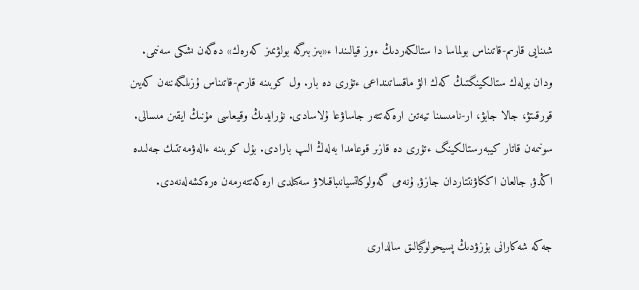شىنايى قارىم-قاتىناس بولماسا دا ستالكەردىڭ ءوز قيالىندا ء«بىز بىرگە بولۋىمىز كەرەك» دەگەن ىشكى سەنىمى. ودان بولەك ستالكينگتىڭ كەك الۋ ماقساتىنداعى ءتۇرى دە بار. ول كوبىنە قارىم-قاتىناس ۇزىلگەننەن كەيىن قورقىتۋ، جالا جابۋ، ار-نامىسىنا تيەتىن ارەكەتتەر جاساۋعا ۇلاسادى. نۇرايدىڭ وقيعاسى مۇنىڭ ايقىن مىسالى. سونىمەن قاتار كيبەرستالكينگ ءتۇرى دە قازىر قوعامدا بەلەڭ الىپ بارادى. بۇل كوبىنە ءالەۋمەتتىك جەلىدە اڭدۋ, جالعان اككاۋنتتاردان جازۋ, ۇنەمى گەولوكاتسيانىباقىلاۋ سەكىلدى ارەكەتتەرمەن ەرەكشەلەنەدى.

جەكە شەكارانى بۇزۋدىڭ پسيحولوگيالىق سالدارى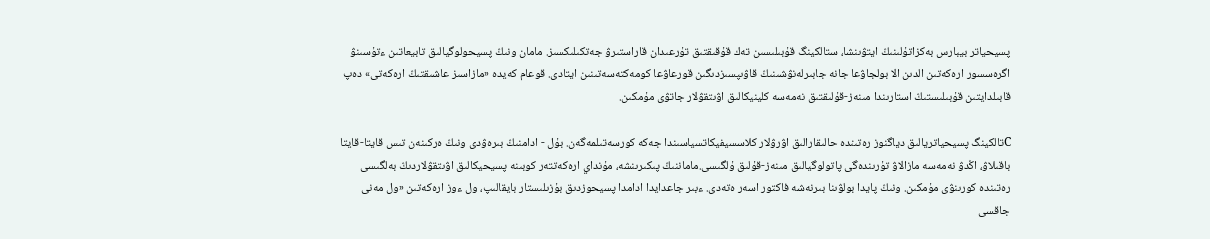پسيحياتر بيبارس بەكزاتۇلىنىڭ ايتۋىنشا، ستالكينگ قۇبىلىسىن تەك قۇقىقتىق تۇرعىدان قاراستىرۋ جەتكىلىكسىز. مامان ونىڭ پسيحولوگيالىق تابيعاتىن ءتۇسىنۋ اگرەسسور ارەكەتىن الدىن الا بولجاۋعا جانە جابىرلەنۋشىنىڭ قاۋىپسىزدىگىن قورعاۋعا كومەكتەسەتىنىن ايتادى. قوعام كەيدە «مازاسىز عاشىقتىڭ ارەكەتى» دەپ قابىلدايتىن قۇبىلىستىڭ استارىندا مىنەز-قۇلىقتىق نەمەسە كلينيكالىق اۋىتقۋلار جاتۋى مۇمكىن.

Cتالكينگ پسيحياتريالىق دياگنوز رەتىندە حالىقارالىق اۋرۋلار كلاسسيفيكاتسياسىندا جەكە كورسەتىلمەگەن. بۇل - ادامنىڭ بىرەۋدى ونىڭ ەركىنەن تىس قايتا-قايتا باقىلاۋ، اڭدۋ نەمەسە مازالاۋ تۇرىندەگى پاتولوگيالىق مىنەز-قۇلىق ۇلگىسى.ماماننىڭ پىكىرىنشە، مۇنداي ارەكەتتەر كوبىنە پسيحيكالىق اۋىتقۋلاردىڭ بەلگىسى رەتىندە كورىنۋى مۇمكىن. ونىڭ پايدا بولۋىنا بىرنەشە فاكتور اسەر ەتەدى. ءبىر جاعدايدا ادامدا پسيحوزدىق بۇزىلىستار بايقالىپ، ول ءوز ارەكەتىن «ول مەنى جاقسى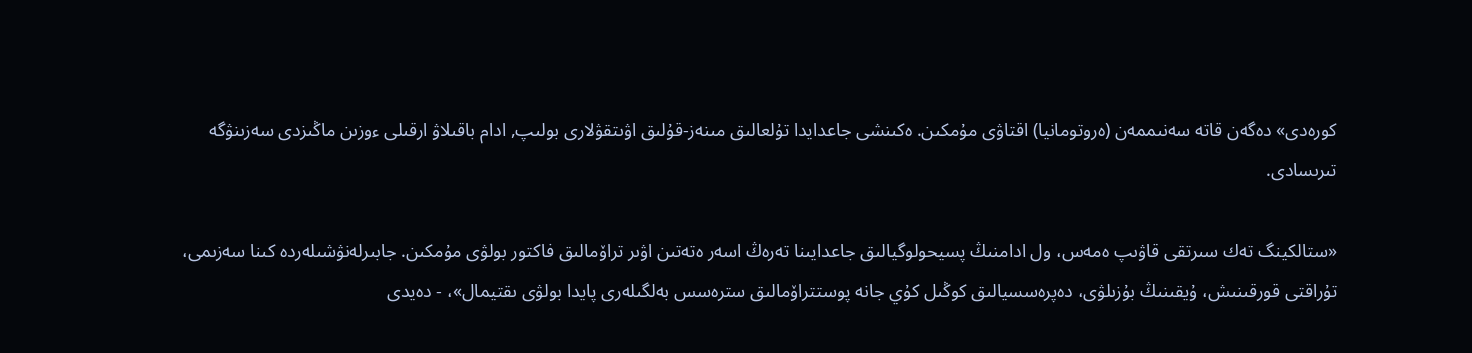كورەدى» دەگەن قاتە سەنىممەن (ەروتومانيا) اقتاۋى مۇمكىن. ەكىنشى جاعدايدا تۇلعالىق مىنەز-قۇلىق اۋىتقۋلارى بولىپ, ادام باقىلاۋ ارقىلى ءوزىن ماڭىزدى سەزىنۋگە تىرىسادى.

«ستالكينگ تەك سىرتقى قاۋىپ ەمەس، ول ادامنىڭ پسيحولوگيالىق جاعدايىنا تەرەڭ اسەر ەتەتىن اۋىر تراۆمالىق فاكتور بولۋى مۇمكىن. جابىرلەنۋشىلەردە كىنا سەزىمى، تۇراقتى قورقىنىش، ۇيقىنىڭ بۇزىلۋى، دەپرەسسيالىق كوڭىل كۇي جانە پوستتراۆمالىق سترەسس بەلگىلەرى پايدا بولۋى ىقتيمال»، - دەيدى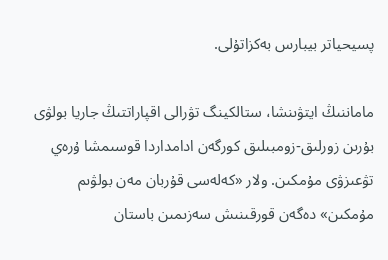پسيحياتر بيبارس بەكزاتۇلى.

ماماننىڭ ايتۋىنشا، ستالكينگ تۋرالى اقپاراتتىڭ جاريا بولۋى بۇرىن زورلىق-زومبىلىق كورگەن ادامداردا قوسىمشا ۇرەي تۋعىزۋى مۇمكىن. ولار «كەلەسى قۇربان مەن بولۋىم مۇمكىن» دەگەن قورقىنىش سەزىمىن باستان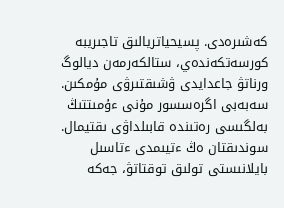كەشىرەدى. پسيحياتريالىق تاجىريبە كورسەتكەندەي، ستالكەرمەن ديالوگ ورناتۋ جاعدايدى ۋشىقتىرۋى مۇمكىن. سەبەبى اگرەسسور مۇنى ءۇمىتتىڭ بەلگىسى رەتىندە قابىلداۋى ىقتيمال. سوندىقتان ەڭ ءتيىمدى ءتاسىل بايلانىستى تولىق توقتاتۋ، جەكە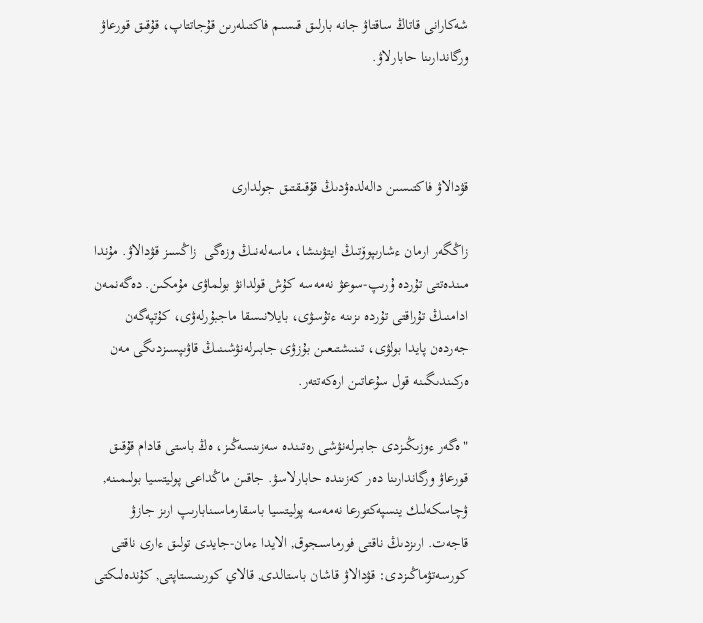شەكارانى قاتاڭ ساقتاۋ جانە بارلىق قىسىم فاكتىلەرىن قۇجاتتاپ، قۇقىق قورعاۋ ورگاندارىنا حابارلاۋ.



قۋدالاۋ فاكتىسىن دالەلدەۋدىڭ قۇقىقتىق جولدارى

زاڭگەر ارمان ءشارىپوۆتىڭ ايتۋىنشا، ماسەلەنىڭ وزەگى  زاڭسىز قۋدالاۋ. مۇندا مىندەتتى تۇردە ۇرىپ-سوعۋ نەمەسە كۇش قولدانۋ بولماۋى مۇمكىن. دەگەنمەن ادامنىڭ تۇراقتى تۇردە ىزىنە ءتۇسۋى، بايلانىسقا ماجبۇرلەۋى، كۇتپەگەن جەردەن پايدا بولۋى، تىنىشتىعىن بۇزۋى جابىرلەنۋشىنىڭ قاۋىپسىزدىگى مەن ەركىندىگىنە قول سۇعاتىن ارەكەتتەر.

"ەگەر ءوزىڭىزدى جابىرلەنۋشى رەتىندە سەزىنسەڭىز، ەڭ باستى قادام قۇقىق قورعاۋ ورگاندارىنا دەر كەزىندە حابارلاسۋ. جاقىن ماڭداعى پوليتسيا بولىمىنە, ۋچاسكەلىك ينسپەكتورعا نەمەسە پوليتسيا باسقارماسىنابارىپ ارىز جازۋ قاجەت. ارىزدىڭ ناقتى فورماسىجوق, الايدا ءمان-جايدى تولىق ءارى ناقتى كورسەتۋماڭىزدى: قۋدالاۋ قاشان باستالدى, قالاي كورىنىستاپتى, كۇندەلىكتى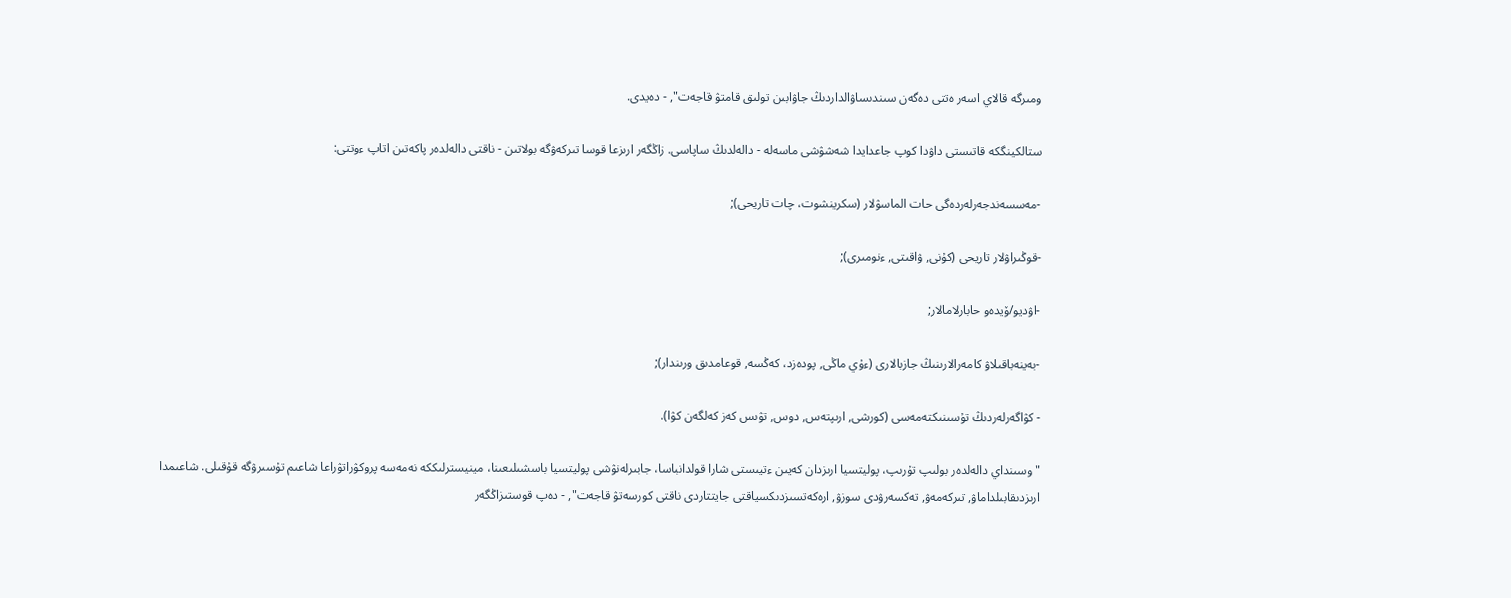ومىرگە قالاي اسەر ەتتى دەگەن سىندىساۋالداردىڭ جاۋابىن تولىق قامتۋ قاجەت", - دەيدى.

ستالكينگكە قاتىستى داۋدا كوپ جاعدايدا شەشۋشى ماسەلە - دالەلدىڭ ساپاسى. زاڭگەر ارىزعا قوسا تىركەۋگە بولاتىن - ناقتى دالەلدەر پاكەتىن اتاپ ءوتتى:

-مەسسەندجەرلەردەگى حات الماسۋلار (سكرينشوت، چات تاريحى);

-قوڭىراۋلار تاريحى (كۇنى, ۋاقىتى, ءنومىرى);

-اۋديو/ۆيدەو حابارلامالار;

-بەينەباقىلاۋ كامەرالارىنىڭ جازبالارى (ءۇي ماڭى, پودەزد، كەڭسە, قوعامدىق ورىندار);

- كۋاگەرلەردىڭ تۇسىنىكتەمەسى (كورشى, ارىپتەس, دوس, تۋىس كەز كەلگەن كۋا).

"وسىنداي دالەلدەر بولىپ تۇرىپ، پوليتسيا ارىزدان كەيىن ءتيىستى شارا قولدانباسا، جابىرلەنۋشى پوليتسيا باسشىلىعىنا، مينيسترلىككە نەمەسە پروكۋراتۋراعا شاعىم تۇسىرۋگە قۇقىلى. شاعىمدا ارىزدىقابىلداماۋ, تىركەمەۋ, تەكسەرۋدى سوزۋ, ارەكەتسىزدىكسياقتى جايتتاردى ناقتى كورسەتۋ قاجەت", - دەپ قوستىزاڭگەر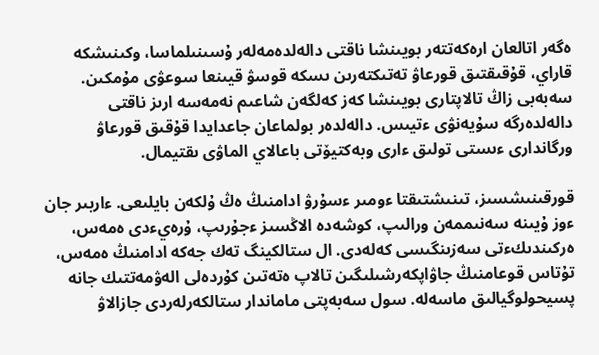ەگەر اتالعان ارەكەتتەر بويىنشا ناقتى دالەلدەمەلەر ۇسىنىلماسا، وكىنىشكە قاراي، قۇقىقتىق قورعاۋ تەتىكتەرىن ىسكە قوسۋ قيىنعا سوعۋى مۇمكىن. سەبەبى زاڭ تالاپتارى بويىنشا كەز كەلگەن شاعىم نەمەسە ارىز ناقتى دالەلدەرگە سۇيەنۋى ءتيىس. دالەلدەر بولماعان جاعدايدا قۇقىق قورعاۋ ورگاندارى ءىستى تولىق ءارى وبەكتيۆتى باعالاي الماۋى ىقتيمال.

قورقىنىشسىز، تىنىشتىقتا ءومىر ءسۇرۋ ادامنىڭ ەڭ ۇلكەن بايلىعى. ءاربىر جان ءوز ۇيىنە سەنىممەن ورالىپ، كوشەدە الاڭسىز ءجۇرىپ، ۇرەيءدى ەمەس، ەركىندىكءتى سەزىنگىسى كەلەدى. ال ستالكينگ تەك جەكە ادامنىڭ ەمەس، تۇتاس قوعامنىڭ جاۋاپكەرشىلىگىن تالاپ ەتەتىن كۇردەلى الەۋمەتتىك جانە پسيحولوگيالىق ماسەلە. سول سەبەپتى ماماندار ستالكەرلەردى جازالاۋ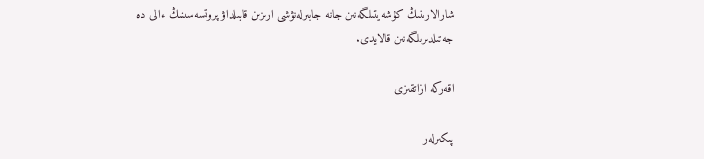شارالارىنىڭ كۇشەيتىلگەنىن جانە جابىرلەنۋشى ارىزىن قابىلداۋ پروتسەسىنىڭ ءالى دە جەتىلدىرىلگەنىن قالايدى.

اقەركە ازاتقىزى

پىكىرلەر